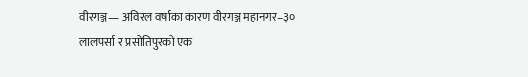वीरगञ्ज— अविरल वर्षाका कारण वीरगञ्ज महानगर–३० लालपर्सा र प्रसोतिपुरको एक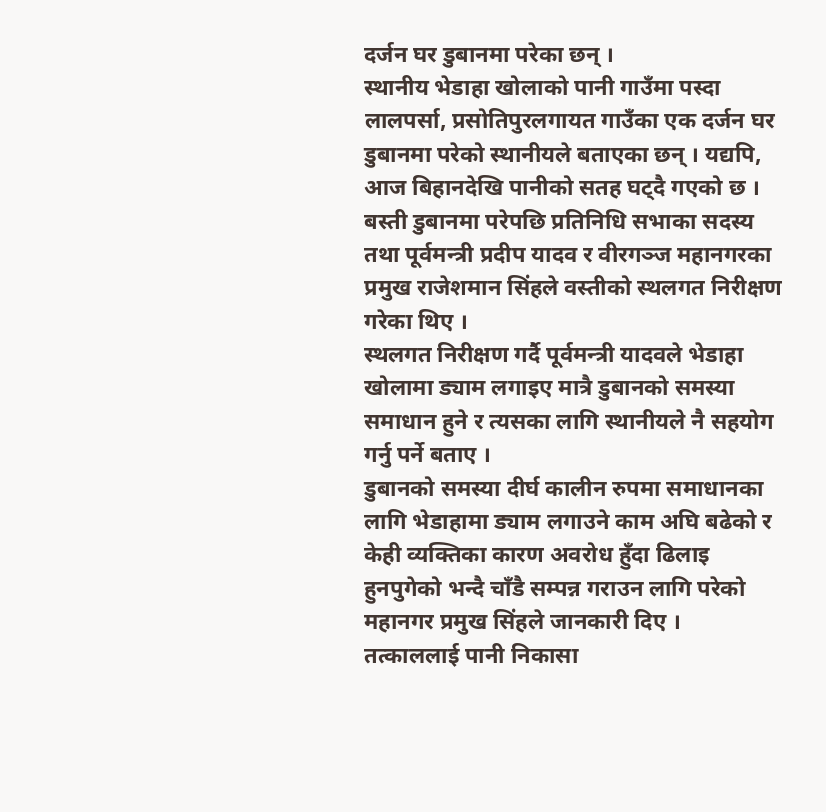दर्जन घर डुबानमा परेका छन् ।
स्थानीय भेडाहा खोलाको पानी गाउँमा पस्दा लालपर्सा, प्रसोतिपुरलगायत गाउँका एक दर्जन घर डुबानमा परेको स्थानीयले बताएका छन् । यद्यपि, आज बिहानदेखि पानीको सतह घट्दै गएको छ ।
बस्ती डुबानमा परेपछि प्रतिनिधि सभाका सदस्य तथा पूर्वमन्त्री प्रदीप यादव र वीरगञ्ज महानगरका प्रमुख राजेशमान सिंहले वस्तीको स्थलगत निरीक्षण गरेका थिए ।
स्थलगत निरीक्षण गर्दै पूर्वमन्त्री यादवले भेडाहा खोलामा ड्याम लगाइए मात्रै डुबानको समस्या समाधान हुने र त्यसका लागि स्थानीयले नै सहयोग गर्नु पर्ने बताए ।
डुबानको समस्या दीर्घ कालीन रुपमा समाधानका लागि भेडाहामा ड्याम लगाउने काम अघि बढेको र केही व्यक्तिका कारण अवरोध हुँदा ढिलाइ हुनपुगेको भन्दै चाँडै सम्पन्न गराउन लागि परेको महानगर प्रमुख सिंहले जानकारी दिए ।
तत्काललाई पानी निकासा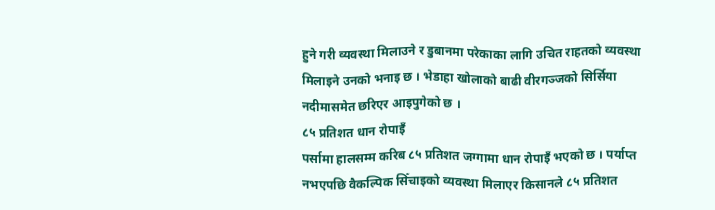हुने गरी व्यवस्था मिलाउने र डुबानमा परेकाका लागि उचित राहतको व्यवस्था मिलाइने उनको भनाइ छ । भेडाहा खोलाको बाढी वीरगञ्जको सिर्सिया नदीमासमेत छरिएर आइपुगेको छ ।
८५ प्रतिशत धान रोपाइँ
पर्सामा हालसम्म करिब ८५ प्रतिशत जग्गामा धान रोपाइँ भएको छ । पर्याप्त नभएपछि वैकल्पिक सिँचाइको व्यवस्था मिलाएर किसानले ८५ प्रतिशत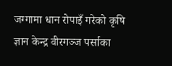जग्गामा धान रोपाइँ गरेको कृषि ज्ञान केन्द्र वीरगञ्ज पर्साका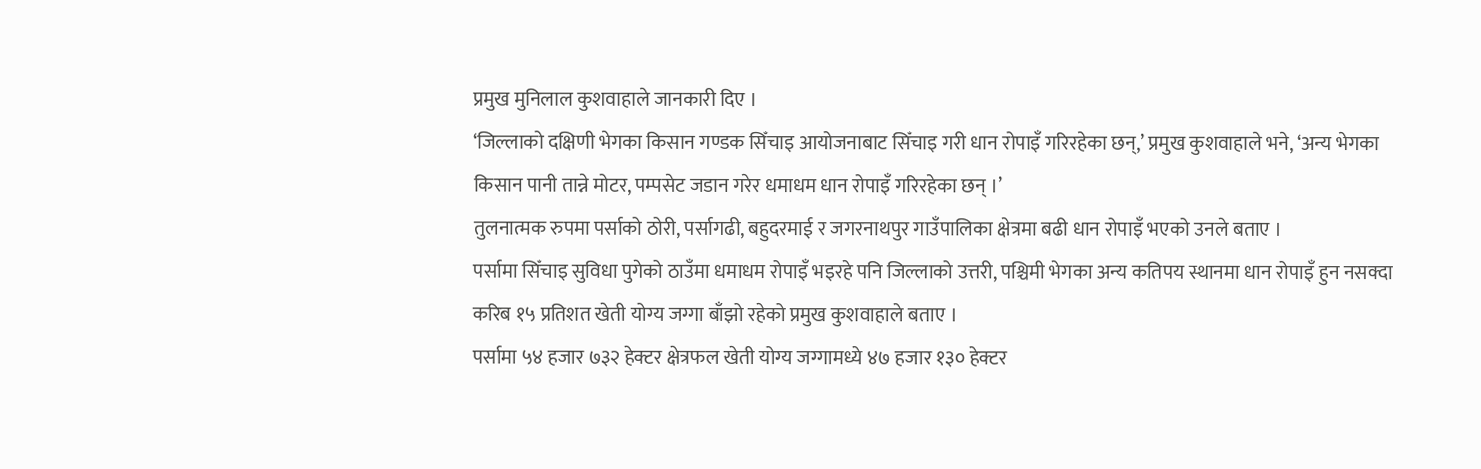प्रमुख मुनिलाल कुशवाहाले जानकारी दिए ।
‘जिल्लाको दक्षिणी भेगका किसान गण्डक सिँचाइ आयोजनाबाट सिँचाइ गरी धान रोपाइँ गरिरहेका छन्,’ प्रमुख कुशवाहाले भने, ‘अन्य भेगका किसान पानी तान्ने मोटर, पम्पसेट जडान गरेर धमाधम धान रोपाइँ गरिरहेका छन् ।’
तुलनात्मक रुपमा पर्साको ठोरी, पर्सागढी, बहुदरमाई र जगरनाथपुर गाउँपालिका क्षेत्रमा बढी धान रोपाइँ भएको उनले बताए ।
पर्सामा सिँचाइ सुविधा पुगेको ठाउँमा धमाधम रोपाइँ भइरहे पनि जिल्लाको उत्तरी, पश्चिमी भेगका अन्य कतिपय स्थानमा धान रोपाइँ हुन नसक्दा करिब १५ प्रतिशत खेती योग्य जग्गा बाँझो रहेको प्रमुख कुशवाहाले बताए ।
पर्सामा ५४ हजार ७३२ हेक्टर क्षेत्रफल खेती योग्य जग्गामध्ये ४७ हजार १३० हेक्टर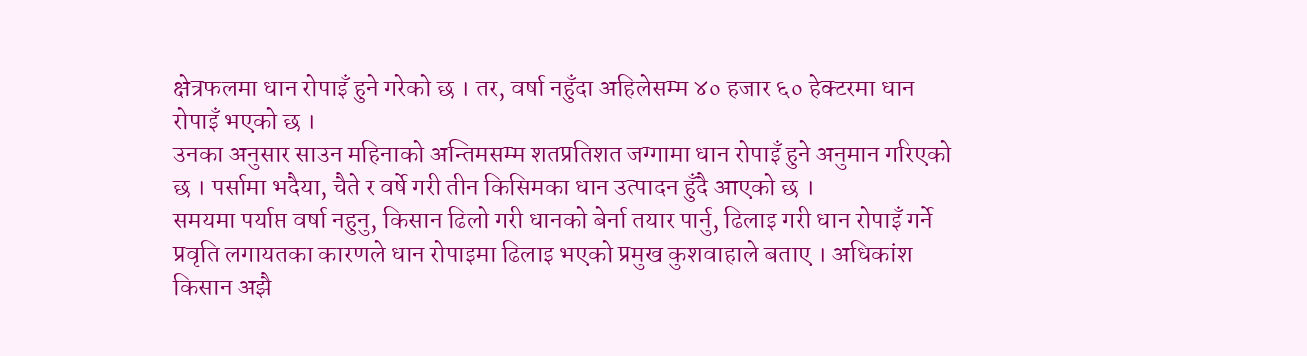क्षेत्रफलमा धान रोपाइँ हुने गरेको छ । तर, वर्षा नहुँदा अहिलेसम्म ४० हजार ६० हेक्टरमा धान रोपाइँ भएको छ ।
उनका अनुसार साउन महिनाको अन्तिमसम्म शतप्रतिशत जग्गामा धान रोपाइँ हुने अनुमान गरिएको छ । पर्सामा भदैया, चैते र वर्षे गरी तीन किसिमका धान उत्पादन हुँदै आएको छ ।
समयमा पर्याप्त वर्षा नहुनु, किसान ढिलो गरी धानको बेर्ना तयार पार्नु, ढिलाइ गरी धान रोपाइँ गर्ने प्रवृति लगायतका कारणले धान रोपाइमा ढिलाइ भएको प्रमुख कुशवाहाले बताए । अधिकांश किसान अझै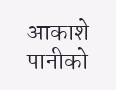आकाशे पानीको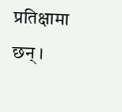प्रतिक्षामा छन् ।